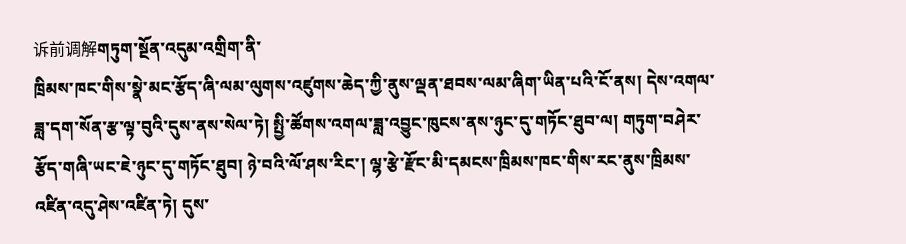诉前调解གཏུག་སྔོན་འདུམ་འགྲིག་ནི་
ཁྲིམས་ཁང་གིས་སྣེ་མང་རྩོད་ཞི་ལམ་ལུགས་འཛུགས་ཆེད་ཀྱི་ནུས་ལྡན་ཐབས་ལམ་ཞིག་ཡིན་པའི་ངོ་ནས། དེས་འགལ་ཟླ་དག་སོན་རྩ་ལྟ་བུའི་དུས་ནས་སེལ་ཏེ། སྤྱི་ཚོགས་འགལ་ཟླ་འབྱུང་ཁུངས་ནས་ཉུང་དུ་གཏོང་ཐུབ་ལ། གཏུག་བཤེར་རྩོད་གཞི་ཡང་ཇེ་ཉུང་དུ་གཏོང་ཐུབ། ཉེ་བའི་ལོ་ཤས་རིང་། ལྷ་རྩེ་རྫོང་མི་དམངས་ཁྲིམས་ཁང་གིས་རང་ནུས་ཁྲིམས་འཛིན་འདུ་ཤེས་འཛིན་ཏེ། དུས་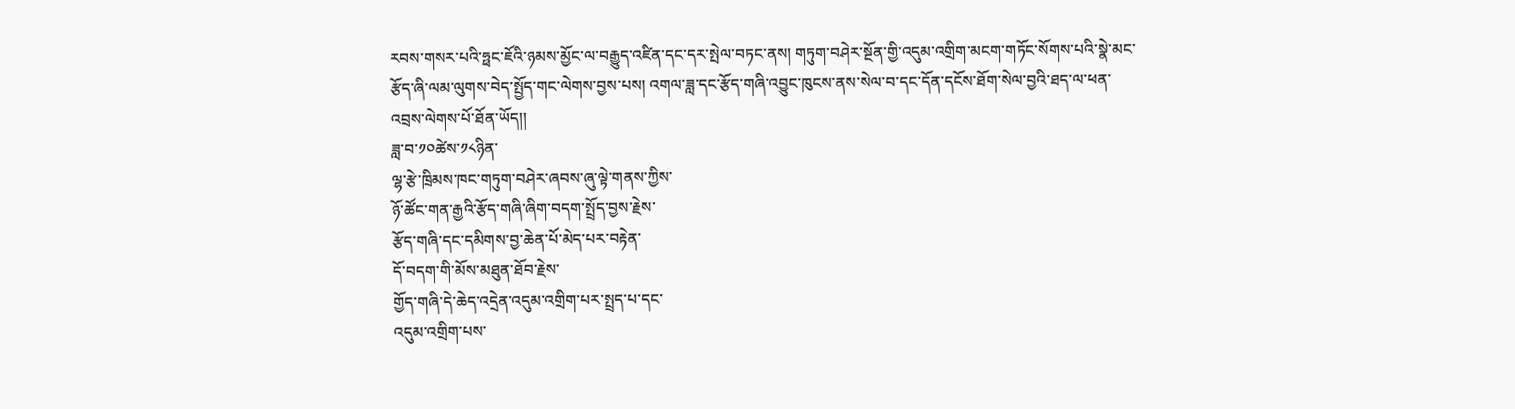རབས་གསར་པའི་ཧྥང་ཇོའི་ཉམས་མྱོང་ལ་བརྒྱུད་འཛིན་དང་དར་སྤེལ་བཏང་ནས། གཏུག་བཤེར་སྔོན་གྱི་འདུམ་འགྲིག་མངག་གཏོང་སོགས་པའི་སྣེ་མང་རྩོད་ཞི་ལམ་ལུགས་བེད་སྤྱོད་གང་ལེགས་བྱས་པས། འགལ་ཟླ་དང་རྩོད་གཞི་འབྱུང་ཁུངས་ནས་སེལ་བ་དང་དོན་དངོས་ཐོག་སེལ་བྱའི་ཐད་ལ་ཕན་འབྲས་ལེགས་པོ་ཐོན་ཡོད།།
ཟླ་བ་༡༠ཚེས་༡༨ཉིན་
ལྷ་རྩེ་ཁྲིམས་ཁང་གཏུག་བཤེར་ཞབས་ཞུ་ལྟེ་གནས་ཀྱིས་
ཉོ་ཚོང་གན་རྒྱའི་རྩོད་གཞི་ཞིག་བདག་སྤྲོད་བྱས་རྗེས་
རྩོད་གཞི་དང་དམིགས་བྱ་ཆེན་པོ་མེད་པར་བརྟེན་
དོ་བདག་གི་མོས་མཐུན་ཐོབ་རྗེས་
གྱོད་གཞི་དེ་ཆེད་འདྲེན་འདུམ་འགྲིག་པར་སྤྲད་པ་དང་
འདུམ་འགྲིག་པས་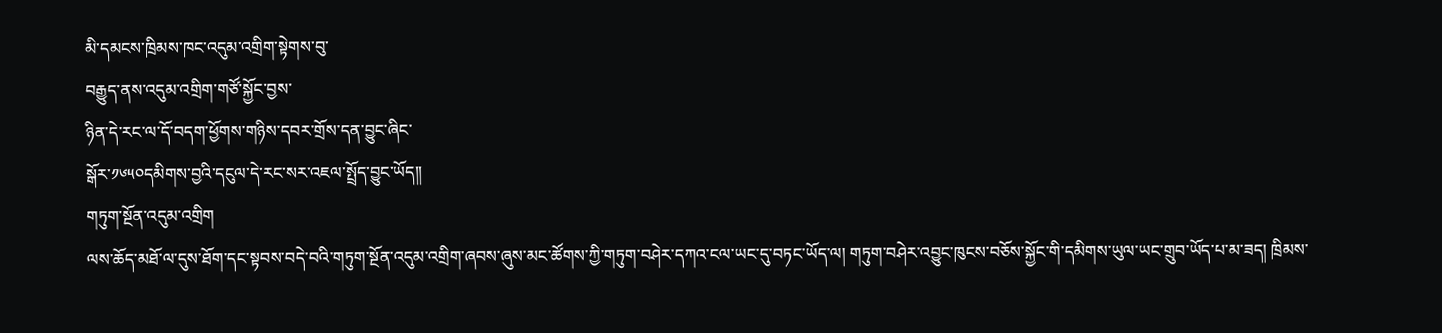མི་དམངས་ཁྲིམས་ཁང་འདུམ་འགྲིག་སྟེགས་བུ་
བརྒྱུད་ནས་འདུམ་འགྲིག་གཙོ་སྐྱོང་བྱས་
ཉིན་དེ་རང་ལ་དོ་བདག་ཕྱོགས་གཉིས་དབར་གྲོས་དན་བྱུང་ཞིང་
སྒོར་༡༦༥༠དམིགས་བྱའི་དངུལ་དེ་རང་སར་འཇལ་སྤྲོད་བྱུང་ཡོད།།
གཏུག་སྔོན་འདུམ་འགྲིག
ལས་ཆོད་མཐོ་ལ་དུས་ཐོག་དང་སྟབས་བདེ་བའི་གཏུག་སྔོན་འདུམ་འགྲིག་ཞབས་ཞུས་མང་ཚོགས་ཀྱི་གཏུག་བཤེར་དཀའ་ངལ་ཡང་དུ་བཏང་ཡོད་ལ། གཏུག་བཤེར་འབྱུང་ཁུངས་བཅོས་སྐྱོང་གི་དམིགས་ཡུལ་ཡང་གྲུབ་ཡོད་པ་མ་ཟད། ཁྲིམས་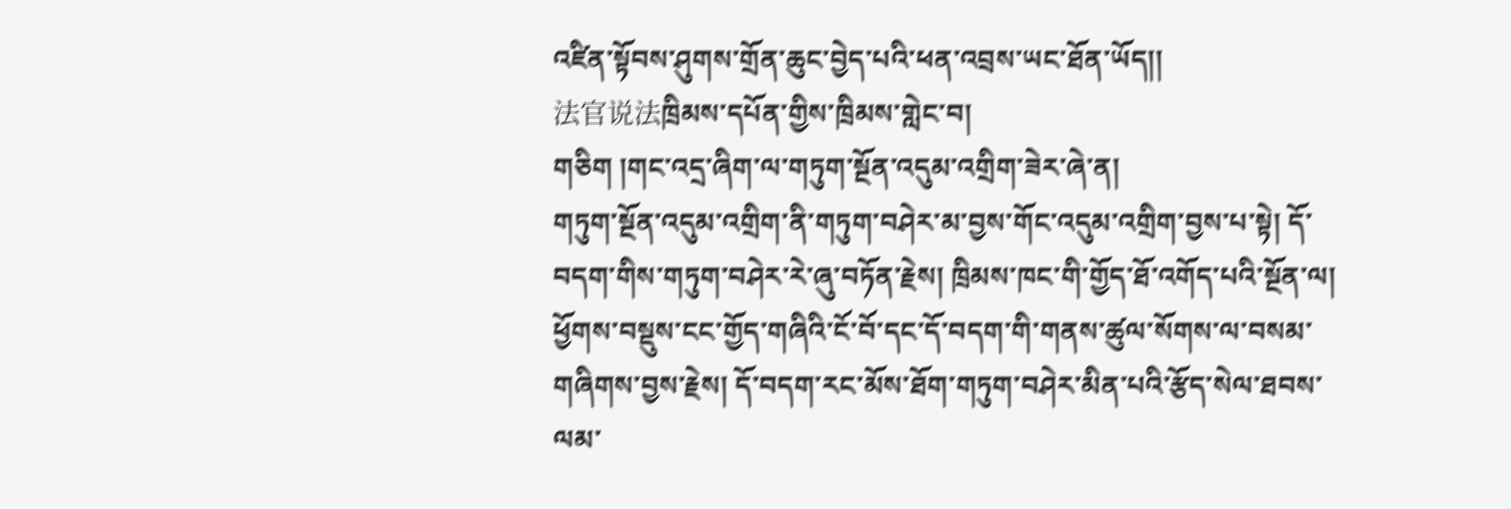འཛིན་སྟོབས་ཤུགས་གྲོན་ཆུང་བྱེད་པའི་ཕན་འབྲས་ཡང་ཐོན་ཡོད།།
法官说法ཁྲིམས་དཔོན་གྱིས་ཁྲིམས་གླེང་བ།
གཅིག །གང་འདྲ་ཞིག་ལ་གཏུག་སྔོན་འདུམ་འགྲིག་ཟེར་ཞེ་ན།
གཏུག་སྔོན་འདུམ་འགྲིག་ནི་གཏུག་བཤེར་མ་བྱས་གོང་འདུམ་འགྲིག་བྱས་པ་སྟེ། དོ་བདག་གིས་གཏུག་བཤེར་རེ་ཞུ་བཏོན་རྗེས། ཁྲིམས་ཁང་གི་གྱོད་ཐོ་འགོད་པའི་སྔོན་ལ། ཕྱོགས་བསྡུས་ངང་གྱོད་གཞིའི་ངོ་བོ་དང་དོ་བདག་གི་གནས་ཚུལ་སོགས་ལ་བསམ་གཞིགས་བྱས་རྗེས། དོ་བདག་རང་མོས་ཐོག་གཏུག་བཤེར་མིན་པའི་རྩོད་སེལ་ཐབས་ལམ་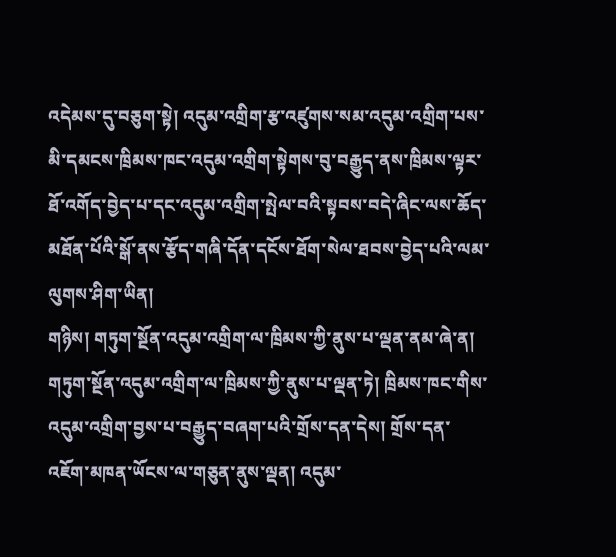འདེམས་དུ་བཅུག་སྟེ། འདུམ་འགྲིག་རྩ་འཛུགས་སམ་འདུམ་འགྲིག་པས་མི་དམངས་ཁྲིམས་ཁང་འདུམ་འགྲིག་སྟེགས་བུ་བརྒྱུད་ནས་ཁྲིམས་ལྟར་ཐོ་འགོད་བྱེད་པ་དང་འདུམ་འགྲིག་སྤེལ་བའི་སྟབས་བདེ་ཞིང་ལས་ཆོད་མཐོན་པོའི་སྒོ་ནས་རྩོད་གཞི་དོན་དངོས་ཐོག་སེལ་ཐབས་བྱེད་པའི་ལམ་ལུགས་ཤིག་ཡིན།
གཉིས། གཏུག་སྔོན་འདུམ་འགྲིག་ལ་ཁྲིམས་ཀྱི་ནུས་པ་ལྡན་ནམ་ཞེ་ན།
གཏུག་སྔོན་འདུམ་འགྲིག་ལ་ཁྲིམས་ཀྱི་ནུས་པ་ལྡན་ཏེ། ཁྲིམས་ཁང་གིས་འདུམ་འགྲིག་བྱས་པ་བརྒྱུད་བཞག་པའི་གྲོས་དན་དེས། གྲོས་དན་འཇོག་མཁན་ཡོངས་ལ་གཅུན་ནུས་ལྡན། འདུམ་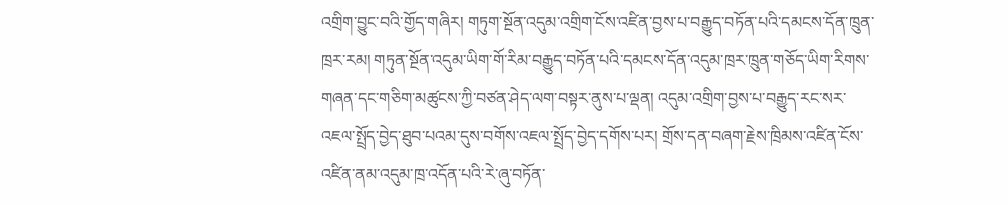འགྲིག་བྱུང་བའི་གྱོད་གཞིར། གཏུག་སྔོན་འདུམ་འགྲིག་ངོས་འཛིན་བྱས་པ་བརྒྱུད་བཏོན་པའི་དམངས་དོན་ཁྲུན་ཁྲར་རམ། གཏུན་སྔོན་འདུམ་ཡིག་གོ་རིམ་བརྒྱུད་བཏོན་པའི་དམངས་དོན་འདུམ་ཁྲར་ཁྲུན་གཅོད་ཡིག་རིགས་གཞན་དང་གཅིག་མཚུངས་ཀྱི་བཙན་ཤེད་ལག་བསྟར་ནུས་པ་ལྡན། འདུམ་འགྲིག་བྱས་པ་བརྒྱུད་རང་སར་འཇལ་སྤྲོད་བྱེད་ཐུབ་པའམ་དུས་བགོས་འཇལ་སྤྲོད་བྱེད་དགོས་པར། གྲོས་དན་བཞག་རྗེས་ཁྲིམས་འཛིན་ངོས་འཛིན་ནམ་འདུམ་ཁྲ་འདོན་པའི་རེ་ཞུ་བཏོན་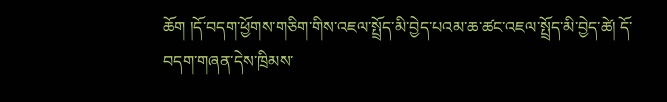ཆོག །དོ་བདག་ཕྱོགས་གཅིག་གིས་འཇལ་སྤྲོད་མི་བྱེད་པའམ་ཆ་ཚང་འཇལ་སྤྲོད་མི་བྱེད་ཚེ། དོ་བདག་གཞན་དེས་ཁྲིམས་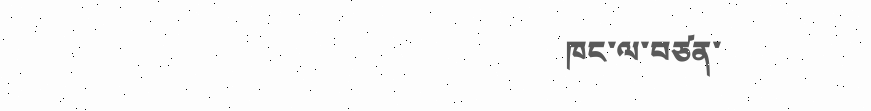ཁང་ལ་བཙན་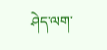ཤེད་ལག་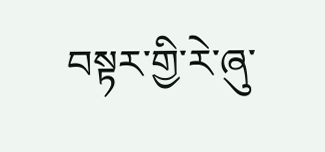བསྟར་གྱི་རེ་ཞུ་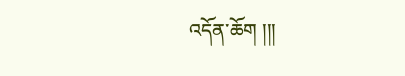འདོན་ཆོག །།།